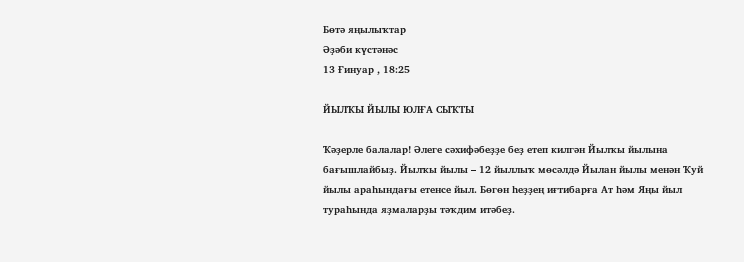Бөтә яңылыҡтар
Әҙәби күстәнәс
13 Ғинуар , 18:25

ЙЫЛҠЫ ЙЫЛЫ ЮЛҒА СЫҠТЫ

Ҡәҙерле балалар! Әлеге сәхифәбеҙҙе беҙ етеп килгән Йылҡы йылына бағышлайбыҙ. Йылҡы йылы – 12 йыллыҡ мөсәлдә Йылан йылы менән Ҡуй йылы араһындағы етенсе йыл. Бөгөн һеҙҙең иғтибарға Ат һәм Яңы йыл тураһында яҙмаларҙы тәҡдим итәбеҙ.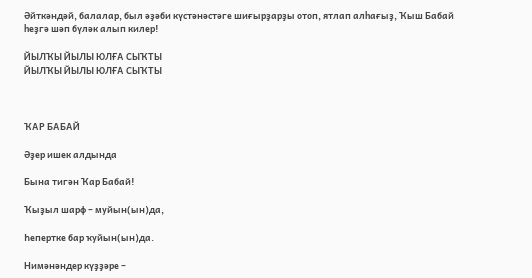Әйткәндәй, балалар, был әҙәби күстәнәстәге шиғырҙарҙы отоп, ятлап алһағыҙ, Ҡыш Бабай һеҙгә шәп бүләк алып килер!

ЙЫЛҠЫ ЙЫЛЫ ЮЛҒА СЫҠТЫ
ЙЫЛҠЫ ЙЫЛЫ ЮЛҒА СЫҠТЫ



ҠАР БАБАЙ

Әҙер ишек алдында

Бына тигән Ҡар Бабай!

Ҡыҙыл шарф – муйын(ын)да,

Һепертке бар ҡуйын(ын)да.

Нимәнәндер күҙҙәре –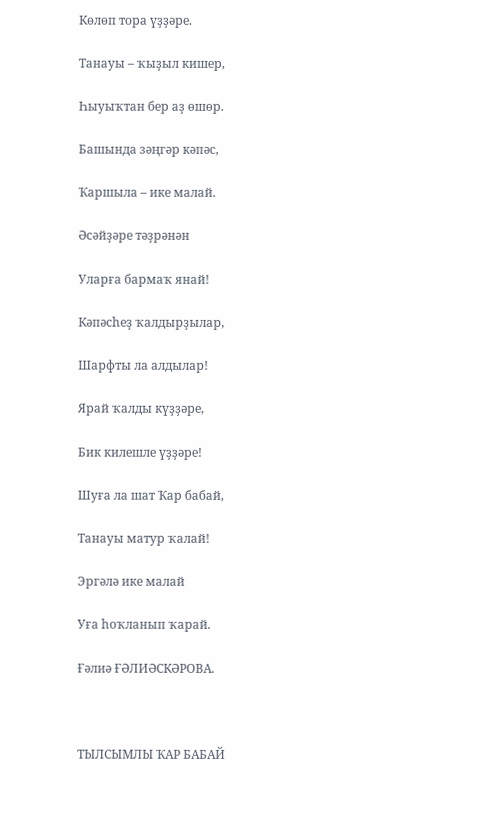Көлөп тора үҙҙәре.

Танауы – ҡыҙыл кишер,

Һыуыҡтан бер аҙ өшөр.

Башында зәңгәр кәпәс,

Ҡаршыла – ике малай.

Әсәйҙәре тәҙрәнән

Уларға бармаҡ янай!

Кәпәсһеҙ ҡалдырҙылар,

Шарфты ла алдылар!

Ярай ҡалды күҙҙәре,

Бик килешле үҙҙәре!

Шуға ла шат Ҡар бабай,

Танауы матур ҡалай!

Эргәлә ике малай

Уға һоҡланып ҡарай.

Ғәлиә ҒӘЛИӘСКӘРОВА.



ТЫЛСЫМЛЫ ҠАР БАБАЙ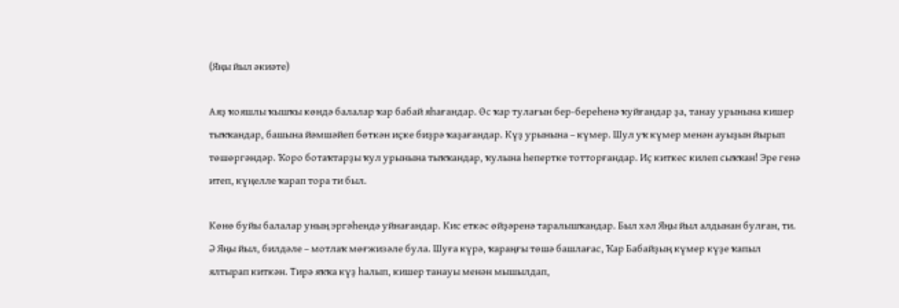(Яңы йыл әкиәте)

Аяҙ ҡояшлы ҡышҡы көндә балалар ҡар бабай яһағандар. Өс ҡар тулағын бер-береһенә ҡуйғандар ҙа, танау урынына кишер тыҡҡандар, башына йәмшәйеп бөткән иҫке биҙрә ҡаҙағандар. Күҙ урынына – күмер. Шул уҡ күмер менән ауыҙын йырып төшөргәндәр. Ҡоро ботаҡтарҙы ҡул урынына тыҡҡандар, ҡулына һепертке тотторғандар. Иҫ киткес килеп сыҡҡан! Эре генә итеп, күңелле ҡарап тора ти был.

Көнө буйы балалар уның эргәһендә уйнағандар. Кис еткәс өйҙәренә таралышҡандар. Был хәл Яңы йыл алдынан булған, ти. Ә Яңы йыл, билдәле – мотлаҡ мөғжизәле була. Шуға күрә, ҡараңғы төшә башлағас, Ҡар Бабайҙың күмер күҙе ҡапыл ялтырап киткән. Тирә яҡҡа күҙ һалып, кишер танауы менән мышылдап,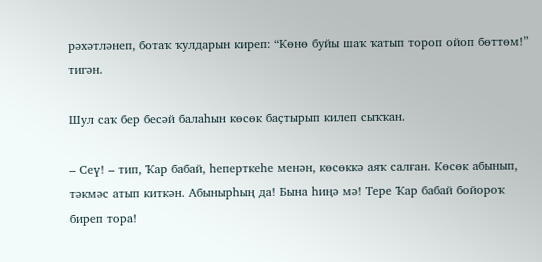рәхәтләнеп, ботаҡ ҡулдарын киреп: “Көнө буйы шаҡ ҡатып тороп ойоп бөттөм!” тигән.

Шул саҡ бер бесәй балаһын көсөк баҫтырып килеп сыҡҡан.

– Сеү! – тип, Ҡар бабай, һеперткеһе менән, көсөккә аяҡ салған. Көсөк абынып, тәкмәс атып киткән. Абынырһың да! Бына һиңә мә! Тере Ҡар бабай бойороҡ биреп тора!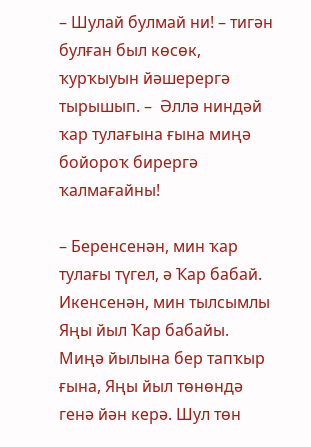– Шулай булмай ни! – тигән булған был көсөк, ҡурҡыуын йәшерергә тырышып. –  Әллә ниндәй ҡар тулағына ғына миңә бойороҡ бирергә ҡалмағайны!

– Беренсенән, мин ҡар тулағы түгел, ә Ҡар бабай. Икенсенән, мин тылсымлы Яңы йыл Ҡар бабайы. Миңә йылына бер тапҡыр ғына, Яңы йыл төнөндә генә йән керә. Шул төн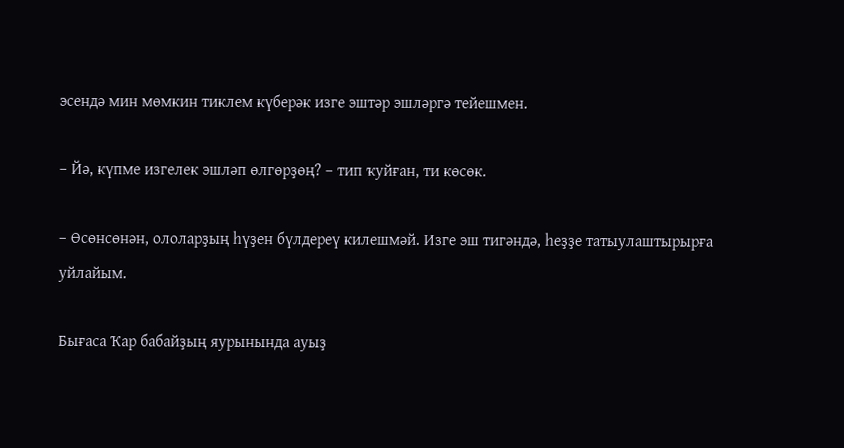эсендә мин мөмкин тиклем күберәк изге эштәр эшләргә тейешмен.

– Йә, күпме изгелек эшләп өлгөрҙөң? – тип ҡуйған, ти көсөк.

– Өсөнсөнән, ололарҙың һүҙен бүлдереү килешмәй. Изге эш тигәндә, һеҙҙе татыулаштырырға уйлайым.

Бығаса Ҡар бабайҙың яурынында ауыҙ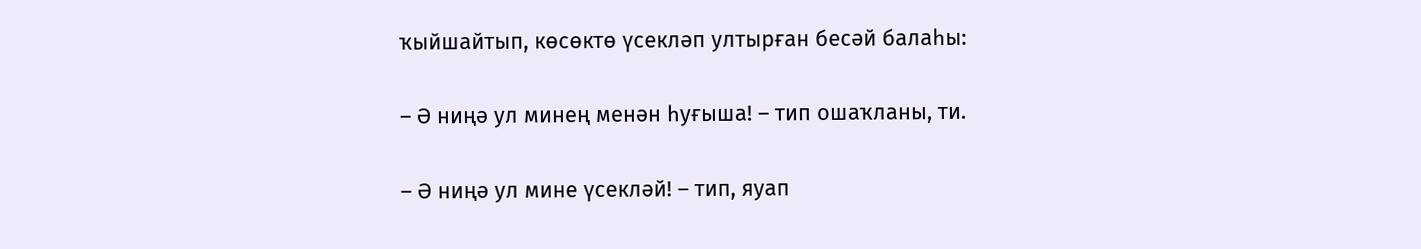ҡыйшайтып, көсөктө үсекләп ултырған бесәй балаһы:

– Ә ниңә ул минең менән һуғыша! – тип ошаҡланы, ти.

– Ә ниңә ул мине үсекләй! – тип, яуап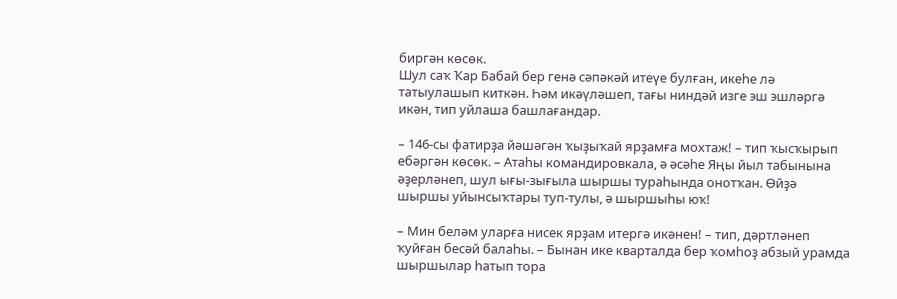биргән көсөк.
Шул саҡ Ҡар Бабай бер генә сәпәкәй итеүе булған, икеһе лә татыулашып киткән. Һәм икәүләшеп, тағы ниндәй изге эш эшләргә икән, тип уйлаша башлағандар.

– 146-сы фатирҙа йәшәгән ҡыҙыҡай ярҙамға мохтаж! – тип ҡысҡырып ебәргән көсөк. – Атаһы командировкала, ә әсәһе Яңы йыл табынына әҙерләнеп, шул ығы-зығыла шыршы тураһында онотҡан. Өйҙә шыршы уйынсыҡтары туп-тулы, ә шыршыһы юҡ!

– Мин беләм уларға нисек ярҙам итергә икәнен! – тип, дәртләнеп ҡуйған бесәй балаһы. – Бынан ике кварталда бер ҡомһоҙ абзый урамда шыршылар һатып тора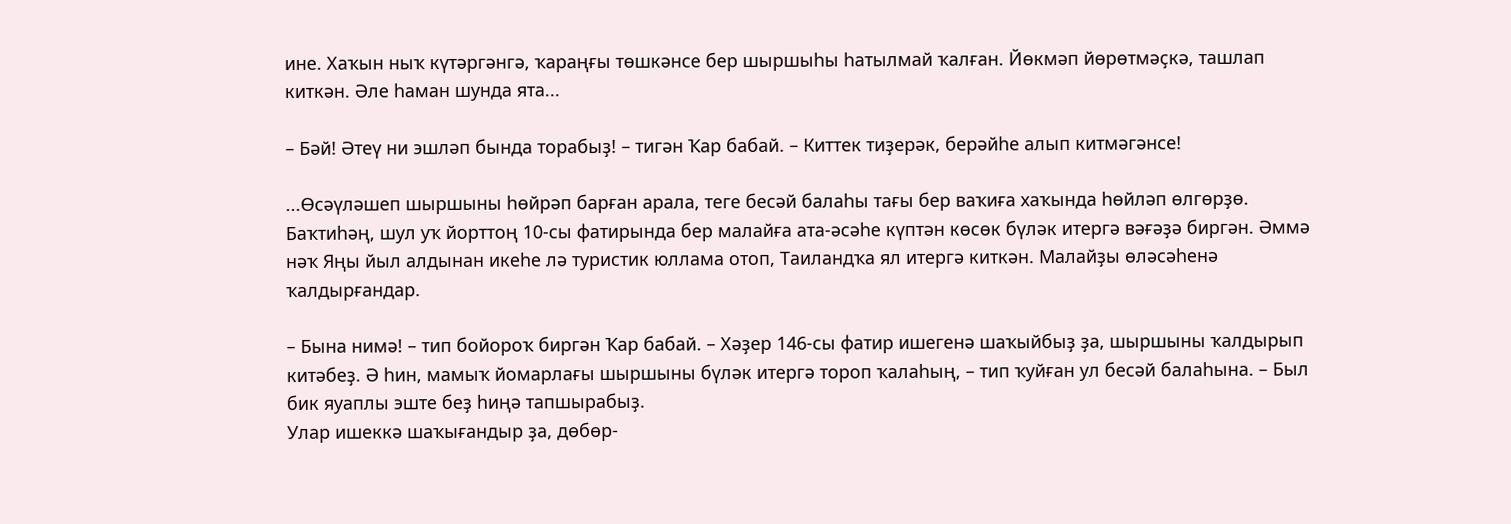ине. Хаҡын ныҡ күтәргәнгә, ҡараңғы төшкәнсе бер шыршыһы һатылмай ҡалған. Йөкмәп йөрөтмәҫкә, ташлап киткән. Әле һаман шунда ята...

– Бәй! Әтеү ни эшләп бында торабыҙ! – тигән Ҡар бабай. – Киттек тиҙерәк, берәйһе алып китмәгәнсе!

...Өсәүләшеп шыршыны һөйрәп барған арала, теге бесәй балаһы тағы бер ваҡиға хаҡында һөйләп өлгөрҙө. Баҡтиһәң, шул уҡ йорттоң 10-сы фатирында бер малайға ата-әсәһе күптән көсөк бүләк итергә вәғәҙә биргән. Әммә нәҡ Яңы йыл алдынан икеһе лә туристик юллама отоп, Таиландҡа ял итергә киткән. Малайҙы өләсәһенә ҡалдырғандар.

– Бына нимә! – тип бойороҡ биргән Ҡар бабай. – Хәҙер 146-сы фатир ишегенә шаҡыйбыҙ ҙа, шыршыны ҡалдырып китәбеҙ. Ә һин, мамыҡ йомарлағы шыршыны бүләк итергә тороп ҡалаһың, – тип ҡуйған ул бесәй балаһына. – Был бик яуаплы эште беҙ һиңә тапшырабыҙ.
Улар ишеккә шаҡығандыр ҙа, дөбөр-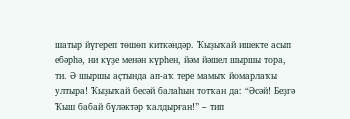шатыр йүгереп төшөп киткәндәр. Ҡыҙыҡай ишекте асып ебәрһә, ни күҙе менән күрһен, йәм йәшел шыршы тора, ти. Ә шыршы аҫтында ап-аҡ тере мамыҡ йомарлаҡы ултыра! Ҡыҙыҡай бесәй балаһын тотҡан да: “Әсәй! Беҙгә Ҡыш бабай бүләктәр ҡалдырған!” – тип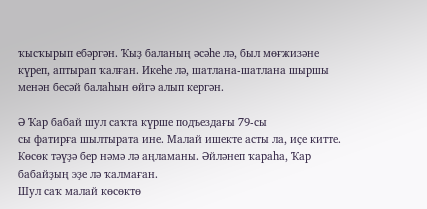ҡысҡырып ебәргән. Ҡыҙ баланың әсәһе лә, был мөғжизәне күреп, аптырап ҡалған. Икеһе лә, шатлана-шатлана шыршы менән бесәй балаһын өйгә алып кергән.

Ә Ҡар бабай шул саҡта күрше подъездағы 79-сы
сы фатирға шылтырата ине. Малай ишекте асты ла, иҫе китте. Көсөк тәүҙә бер нәмә лә аңламаны. Әйләнеп ҡараһа, Ҡар бабайҙың эҙе лә ҡалмаған.
Шул саҡ малай көсөктө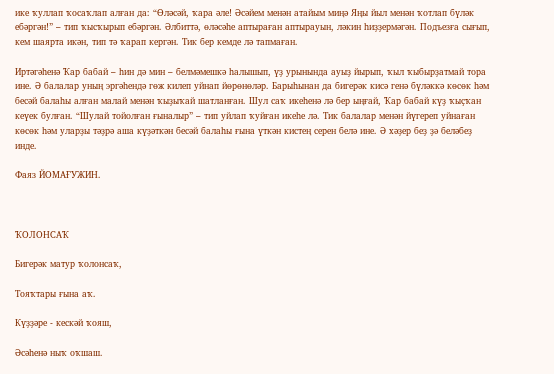ике ҡуллап ҡосаҡлап алған да: “Өләсәй, ҡара әле! Әсәйем менән атайым миңә Яңы йыл менән ҡотлап бүләк ебәргән!” – тип ҡысҡырып ебәргән. Әлбиттә, өләсәһе аптыраған аптырауын, ләкин һиҙҙермәгән. Подъезға сығып, кем шаярта икән, тип тә ҡарап кергән. Тик бер кемде лә тапмаған.

Иртәгәһенә Ҡар бабай – һин дә мин – белмәмешкә һалышып, үҙ урынында ауыҙ йырып, ҡыл ҡыбырҙатмай тора ине. Ә балалар уның эргәһендә гөж килеп уйнап йөрөнөләр. Барыһынан да бигерәк кисә генә бүләккә көсөк һәм бесәй балаһы алған малай менән ҡыҙыҡай шатланған. Шул саҡ икеһенә лә бер ыңғай, Ҡар бабай күҙ ҡыҫҡан кеүек булған. “Шулай тойолған ғыналыр” – тип уйлап ҡуйған икеһе лә. Тик балалар менән йүгереп уйнаған көсөк һәм уларҙы тәҙрә аша күҙәткән бесәй балаһы ғына үткән кистең серен белә ине. Ә хәҙер беҙ ҙә беләбеҙ инде.

Фаяз ЙОМАҒУЖИН.



ҠОЛОНCAҠ

Бигерәк матур ҡолонсаҡ,

Тояҡтары ғына аҡ.

Күҙҙәре - кескәй ҡояш,

Әсәһенә ныҡ оҡшаш.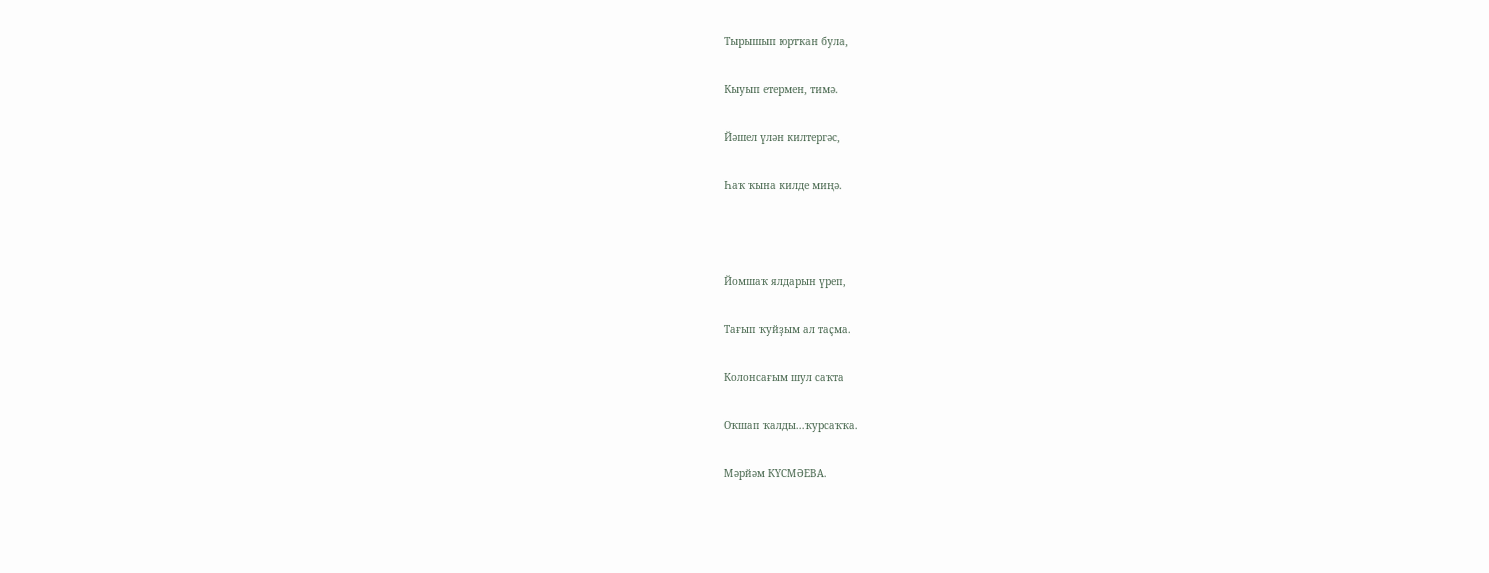Tырышып юртҡан була,

Кыуып етермен, тимә.

Йәшел үлән килтергәс,

Һаҡ ҡына килде миңә.



Йомшаҡ ялдарын үреп,

Тағып ҡуйҙым ал таҫма.

Колонсағым шул саҡта

Оҡшап ҡалды...ҡурсаҡҡа.

Мәрйәм КҮСМӘЕВА.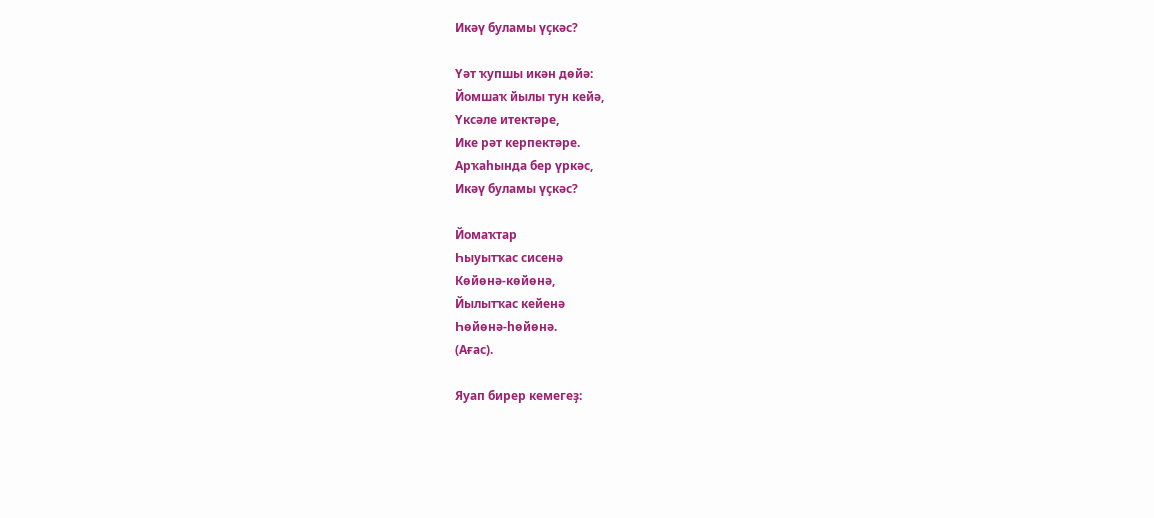Икәү буламы үҫкәс?

Үәт ҡупшы икән дөйә:
Йомшаҡ йылы тун кейә,
Үксәле итектәре,
Ике рәт керпектәре.
Арҡаһында бер үркәс,
Икәү буламы үҫкәс?

Йомаҡтар
Һыуытҡас сисенә
Көйөнә-көйөнә,
Йылытҡас кейенә
Һөйөнә-һөйөнә.
(Ағас).

Яуап бирер кемегеҙ: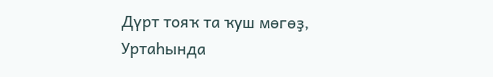Дүрт тояҡ та ҡуш мөгөҙ,
Уртаһында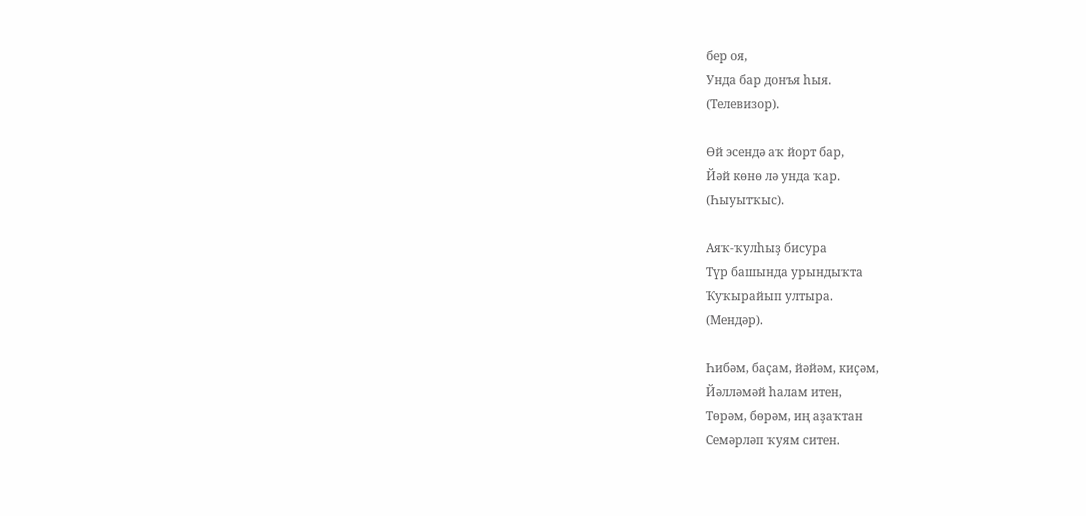бер оя,
Унда бар донъя һыя.
(Телевизор).

Өй эсендә аҡ йорт бар,
Йәй көнө лә унда ҡар.
(Һыуытҡыс).

Аяҡ-ҡулһыҙ бисура
Түр башында урындыҡта
Ҡуҡырайып ултыра.
(Мендәр).

Һибәм, баҫам, йәйәм, киҫәм,
Йәлләмәй һалам итен,
Төрәм, бөрәм, иң аҙаҡтан
Семәрләп ҡуям ситен.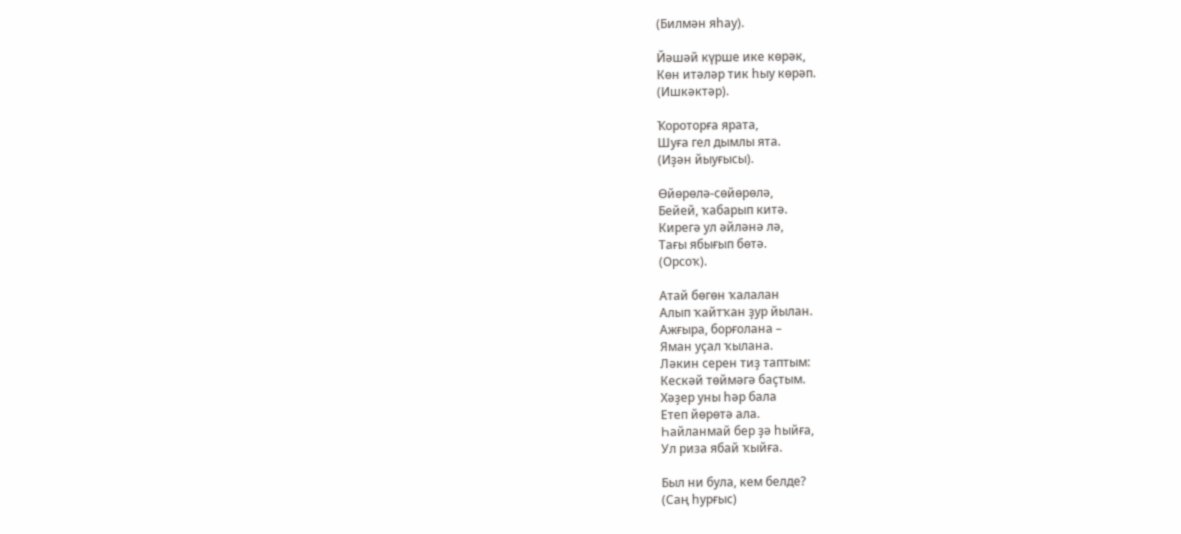(Билмән яһау).

Йәшәй күрше ике көрәк,
Көн итәләр тик һыу көрәп.
(Ишкәктәр).

Ҡороторға ярата,
Шуға гел дымлы ята.
(Иҙән йыуғысы).

Өйөрөлә-сөйөрөлә,
Бейей, ҡабарып китә.
Кирегә ул әйләнә лә,
Тағы ябығып бөтә.
(Орсоҡ).

Атай бөгөн ҡалалан
Алып ҡайтҡан ҙур йылан.
Ажғыра, борғолана –
Яман уҫал ҡылана.
Ләкин серен тиҙ таптым:
Кескәй төймәгә баҫтым.
Хәҙер уны һәр бала
Етеп йөрөтә ала.
Һайланмай бер ҙә һыйға,
Ул риза ябай ҡыйға.

Был ни була, кем белде?
(Саң һурғыс)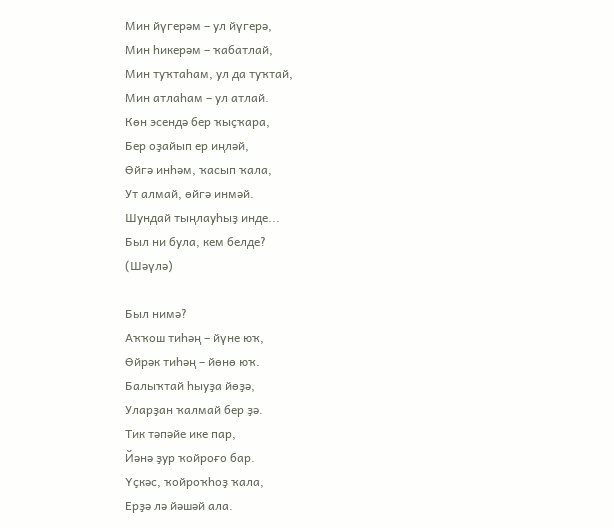Мин йүгерәм – ул йүгерә,
Мин һикерәм – ҡабатлай,
Мин туҡтаһам, ул да туҡтай,
Мин атлаһам – ул атлай.
Көн эсендә бер ҡыҫҡара,
Бер оҙайып ер иңләй,
Өйгә инһәм, ҡасып ҡала,
Ут алмай, өйгә инмәй.
Шундай тыңлауһыҙ инде...
Был ни була, кем белде?
(Шәүлә)

Был нимә?
Аҡҡош тиһәң – йүне юҡ,
Өйрәк тиһәң – йөнө юҡ.
Балыҡтай һыуҙа йөҙә,
Уларҙан ҡалмай бер ҙә.
Тик тәпәйе ике пар,
Йәнә ҙур ҡойроғо бар.
Үҫкәс, ҡойроҡһоҙ ҡала,
Ерҙә лә йәшәй ала.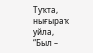Туҡта, нығыраҡ уйла,
“Был –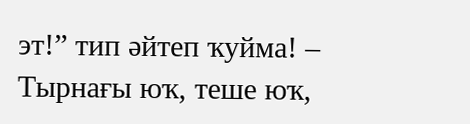эт!” тип әйтеп ҡуйма! –
Тырнағы юҡ, теше юҡ,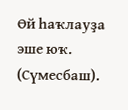Өй һаҡлауҙа эше юҡ.
(Сүмесбаш).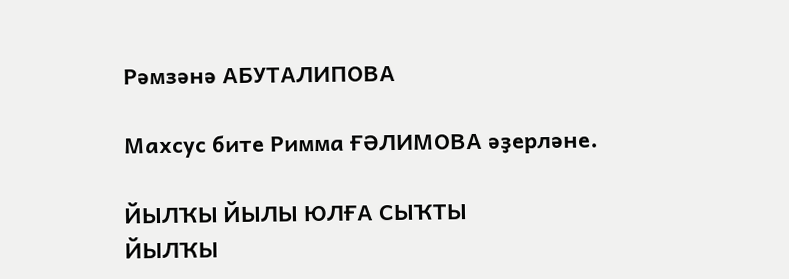Рәмзәнә АБУТАЛИПОВА

Махсус бите Римма ҒӘЛИМОВА әҙерләне.

ЙЫЛҠЫ ЙЫЛЫ ЮЛҒА СЫҠТЫ
ЙЫЛҠЫ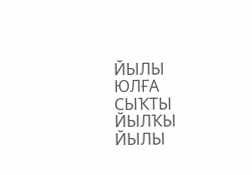ЙЫЛЫ ЮЛҒА СЫҠТЫ
ЙЫЛҠЫ ЙЫЛЫ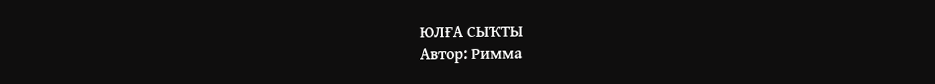ЮЛҒА СЫҠТЫ
Автор: Римма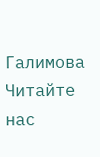Галимова
Читайте нас